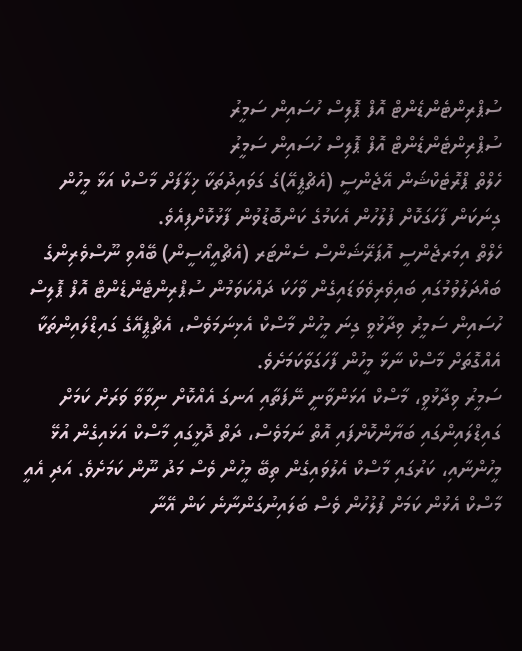ސުޕްރިންޓެންޑެންޓް އޮފް ޕޮލިސް ހުސައިން ސަމީރު
ސުޕްރިންޓެންޑެންޓް އޮފް ޕޮލިސް ހުސައިން ސަމީރު
ހެލްތް ޕްރޮޓެކްޝަން އޭޖެންސީ (އެޗްޕީއޭ)ގެ ގަވައިދުތަކާ ޚިލާފަށް މާސްކް އަޅާ މީހުން ގިނަކަން ފާހަގަކޮށް ފުލުހުން އެކަމުގެ ކަންބޮޑުވުން ފާޅުކޮށްފިއެވެ.
ހެލްތް އިމަރޖެންސީ އޮޕަރޭޝަންސް ސެންޓަރ (އެޗްއީއޯސީން) ބޭއްވި ނޫސްވެރިންގެ ބައްދަލުވުމުގައި ބައިވެރިވެވަޑައިގެން ވާހަކަ ދައްކަވަމުން ސުޕްރިންޓެންޑެންޓް އޮފް ޕޮލިސް ހުސައިން ސަމީރު ވިދާޅުވީ ގިނަ މީހުން މާސްކް އެޅިނަމަވެސް، އެޗްޕީއޭގެ ގައިޑްލައިންތަކާ އެއްގޮތަށް މާސްކް ނާޅާ މީހުން ފާހަގަވާކަމަށެވެ.
ސަމީރު ވިދާޅުވީ، މާސްކް އަޅަންވާނީ ނޭފަތާއި އަނގަ އެއްކޮށް ނިވާވާ ވަރަށް ކަމަށް ގައިޑްލައިންގައި ބަޔާންކޮށްފައި އޮތް ނަމަވެސް، ދަތް ދޮޅީގައި މާސްކް އަޅައިގެން އުޅޭ މީހުންނާއި، ކަރުގައި މާސްކް އެލުވައިގެން ތިބޭ މީހުން ވެސް މަދު ނޫން ކަމަށެވެ. އަދި އެއީ މާސްކް އެޅުން ކަމަށް ފުލުހުން ވެސް ބަލައިނުގަންނާނެ ކަން އޭނާ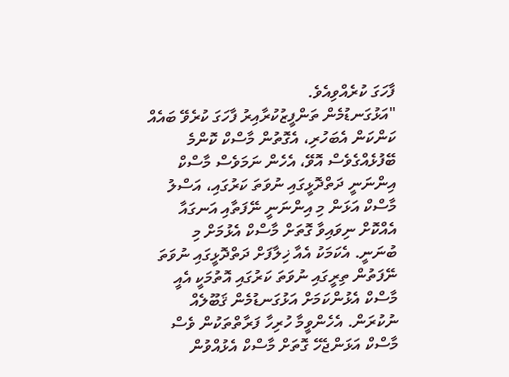ފާހަގަ ކުރެއްވިއެވެ.
"އަޅުގަނޑުމެން ތަންފީޒުކުރާއިރު ފާހަގަ ކުރެވޭ ބައެއް ކަންކަން އެބަހުރި، އެގޮތުން މާސްކް ކޮންމެ ބޭފުޅެއްގެވެސް އޮވޭ، އެހެން ނަމަވެސް މާސްކް އިންނަނީ ދަތްދޮޅީގައި ނުވަތަ ކަރުގައި، އަސްލު މާސްކް އަޅަން މި އިންނަނީ ނޭފަތާއި އަނގައާ އެއްކޮށް ނިވައިވާ ގޮތަށް މާސްކް އެޅުމަށް މި ބުނަނީ. އެކަމަކު އެއާ ޚިލާފަށް ދަތްދޮޅީގައި ނުވަތަ ނޭފަތުން ތިރީގައި ނުވަތަ ކަރުގައި އޮތުމަކީ އެއީ މާސްކް އެޅުންކަމަށް އަޅުގަނޑުމެން ޤަބޫލެއް ނުކުރަން. އެހެންވީމާ ހުރިހާ ފަރާތްތަކުން ވެސް މާސްކް އަޅަންޖެހޭ ގޮތަށް މާސްކް އެޅުއްވުން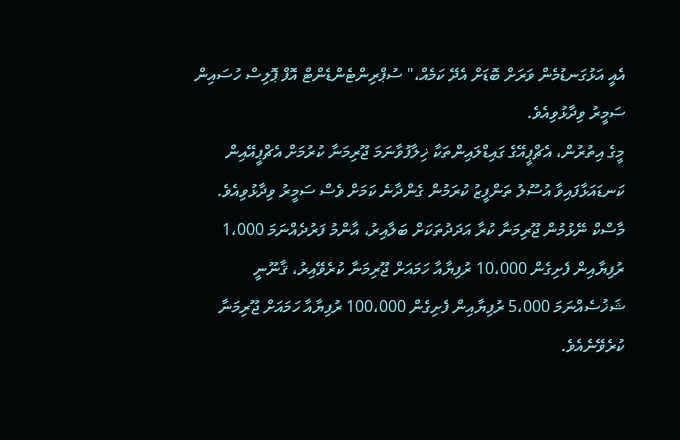އެއީ އަޅުގަނޑުމެން ވަރަށް ބޮޑަށް އެދޭ ކަމެއް،" ސުޕްރިންޓެންޑެންޓް އޮފް ޕޮލިސް ހުސައިން ސަމީރު ވިދާޅުވިއެވެ.
މީގެ އިތުރުން، އެޗްޕީއޭގެ ގައިޑްލައިންތަކާ ޚިލާފުވާނަމަ ޖޫރިމަނާ ކުރުމަށް އެޗްޕީއޭއިން ކަނޑައަޅާފައިވާ އުސޫލު ތަންފީޒު ކުރަމުން ގެންދާނެ ކަމަށް ވެސް ސަމީރު ވިދާޅުވިއެވެ.
މާސްކް ނޭޅުމުން ޖޫރިމަނާ ކުރާ އަދަދުތަކަށް ބަލާއިރު، އާންމު ފަރުދެއްނަމަ 1،000 ރުފިޔާއިން ފެށިގެން 10،000 ރުފިޔާއާ ހަމައަށް ޖޫރިމަނާ ކުރެވޭއިރު، ޤާނޫނީ ޝަޚުސެއްނަމަ 5،000 ރުފިޔާއިން ފެށިގެން 100،000 ރުފިޔާއާ ހަމައަށް ޖޫރިމަނާ ކުރެވޭނެއެވެ.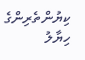ކިޔުންތެރިންގެ ހިޔާލު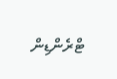ޓްރެންޑިން